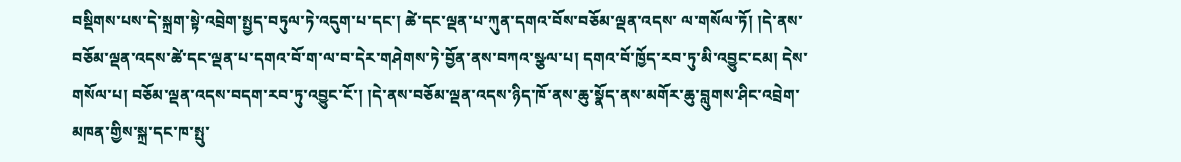བསྡིགས་པས་དེ་སྐྲག་སྟེ་འབྲེག་སྤྱད་བཏུལ་ཏེ་འདུག་པ་དང་། ཚེ་དང་ལྡན་པ་ཀུན་དགའ་བོས་བཅོམ་ལྡན་འདས་ ལ་གསོལ་ཏོ། །དེ་ནས་བཅོམ་ལྡན་འདས་ཚེ་དང་ལྡན་པ་དགའ་བོ་ག་ལ་བ་དེར་གཤེགས་ཏེ་བྱོན་ནས་བཀའ་སྩལ་པ། དགའ་བོ་ཁྱོད་རབ་ཏུ་མི་འབྱུང་ངམ། དེས་གསོལ་པ། བཅོམ་ལྡན་འདས་བདག་རབ་ཏུ་འབྱུང་ངོ་། །དེ་ནས་བཅོམ་ལྡན་འདས་ཉིད་ཁོ་ནས་ཆུ་སྣོད་ནས་མགོར་ཆུ་བླུགས་ཤིང་འབྲེག་ མཁན་གྱིས་སྐྲ་དང་ཁ་སྤུ་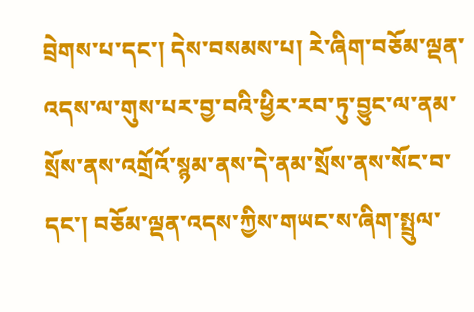བྲེགས་པ་དང་། དེས་བསམས་པ། རེ་ཞིག་བཅོམ་ལྡན་འདས་ལ་གུས་པར་བྱ་བའི་ཕྱིར་རབ་ཏུ་བྱུང་ལ་ནམ་སྲོས་ནས་འགྲོའོ་སྙམ་ནས་དེ་ནམ་སྲོས་ནས་སོང་བ་དང་། བཅོམ་ལྡན་འདས་ཀྱིས་གཡང་ས་ཞིག་སྤྲུལ་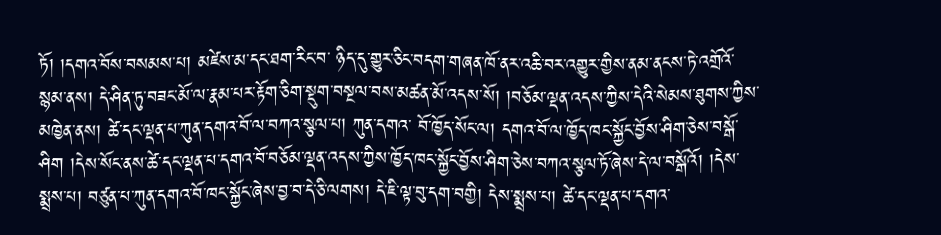ཏོ། །དགའ་བོས་བསམས་པ། མཛེས་མ་དང་ཐག་རིང་བ་ ཉིད་དུ་གྱུར་ཅིང་བདག་གཞན་ཁོ་ནར་འཆི་བར་འགྱུར་གྱིས་ནམ་ནངས་ཏེ་འགྲོའོ་སྙམ་ནས། དེ་ཤིན་ཏུ་བཟང་མོ་ལ་རྣམ་པར་རྟོག་ཅིག་སྡུག་བསྔལ་བས་མཚན་མོ་འདས་སོ། །བཅོམ་ལྡན་འདས་ཀྱིས་དེའི་སེམས་ཐུགས་ཀྱིས་མཁྱེན་ནས། ཚེ་དང་ལྡན་པ་ཀུན་དགའ་བོ་ལ་བཀའ་སྩལ་པ། ཀུན་དགའ་ བོ་ཁྱོད་སོང་ལ། དགའ་བོ་ལ་ཁྱོད་ཁང་སྐྱོང་བྱོས་ཤིག་ཅེས་བསྒོ་ཤིག །དེས་སོང་ནས་ཚེ་དང་ལྡན་པ་དགའ་བོ་བཅོམ་ལྡན་འདས་ཀྱིས་ཁྱོད་ཁང་སྐྱོང་བྱོས་ཤིག་ཅེས་བཀའ་སྩལ་ཏོ་ཞེས་དེ་ལ་བསྒོའོ། །དེས་སྨྲས་པ། བཙུན་པ་ཀུན་དགའ་བོ་ཁང་སྐྱོང་ཞེས་བྱ་བ་དེ་ཅི་ལགས། དེ་ཇི་ལྟ་བུ་དག་བགྱི། དེས་སྨྲས་པ། ཚེ་དང་ལྡན་པ་དགའ་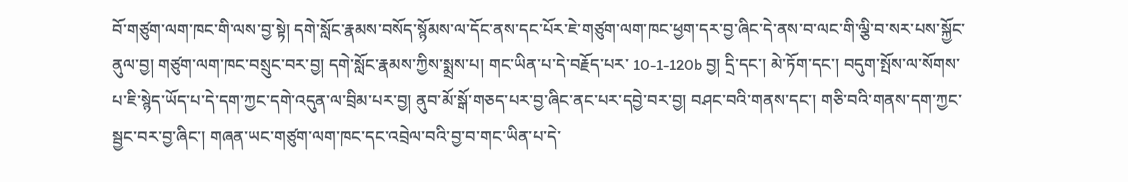བོ་གཙུག་ལག་ཁང་གི་ལས་བྱ་སྟེ། དགེ་སློང་རྣམས་བསོད་སྙོམས་ལ་དོང་ནས་དང་པོར་ཇེ་གཙུག་ལག་ཁང་ཕྱག་དར་བྱ་ཞིང་དེ་ནས་བ་ལང་གི་ལྕི་བ་སར་པས་སྐྱོང་ནུལ་བྱ། གཙུག་ལག་ཁང་བསྲུང་བར་བྱ། དགེ་སློང་རྣམས་ཀྱིས་སྨྲས་པ། གང་ཡིན་པ་དེ་བརྗོད་པར་ 10-1-120b བྱ། དྲི་དང་། མེ་ཏོག་དང་། བདུག་སྤོས་ལ་སོགས་པ་ཇི་སྙེད་ཡོད་པ་དེ་དག་ཀྱང་དགེ་འདུན་ལ་བྲིམ་པར་བྱ། ནུབ་མོ་སྒོ་གཅད་པར་བྱ་ཞིང་ནང་པར་དབྱེ་བར་བྱ། བཤང་བའི་གནས་དང་། གཅི་བའི་གནས་དག་ཀྱང་སྦྱང་བར་བྱ་ཞིང་། གཞན་ཡང་གཙུག་ལག་ཁང་དང་འབྲེལ་བའི་བྱ་བ་གང་ཡིན་པ་དེ་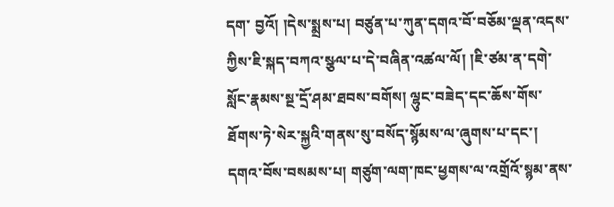དག་ བྱའོ། །དེས་སྨྲས་པ། བཙུན་པ་ཀུན་དགའ་བོ་བཅོམ་ལྡན་འདས་ཀྱིས་ཇི་སྐད་བཀའ་སྩལ་པ་དེ་བཞིན་འཚལ་ལོ། །ཇི་ཙམ་ན་དགེ་སློང་རྣམས་སྔ་དྲོ་ཤམ་ཐབས་བགོས། ལྷུང་བཟེད་དང་ཆོས་གོས་ཐོགས་ཏེ་སེར་སྐྱའི་གནས་སུ་བསོད་སྙོམས་ལ་ཞུགས་པ་དང་། དགའ་བོས་བསམས་པ། གཙུག་ལག་ཁང་ཕྱགས་ལ་འགྲོའོ་སྙམ་ནས་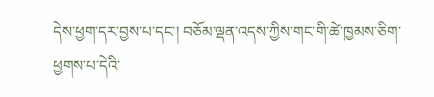དེས་ཕྱག་དར་བྱས་པ་དང་། བཅོམ་ལྡན་འདས་ཀྱིས་གང་གི་ཚེ་ཁྱམས་ཅིག་ཕྱགས་པ་དེའི་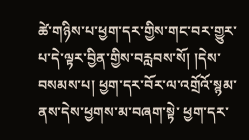ཚེ་གཉིས་པ་ཕྱག་དར་གྱིས་གང་བར་གྱུར་པ་དེ་ལྟར་བྱིན་གྱིས་བརླབས་སོ། །དེས་བསམས་པ། ཕྱག་དར་བོར་ལ་འགྲོའོ་སྙམ་ནས་དེས་ཕྱགས་མ་བཞག་སྟེ་ ཕྱག་དར་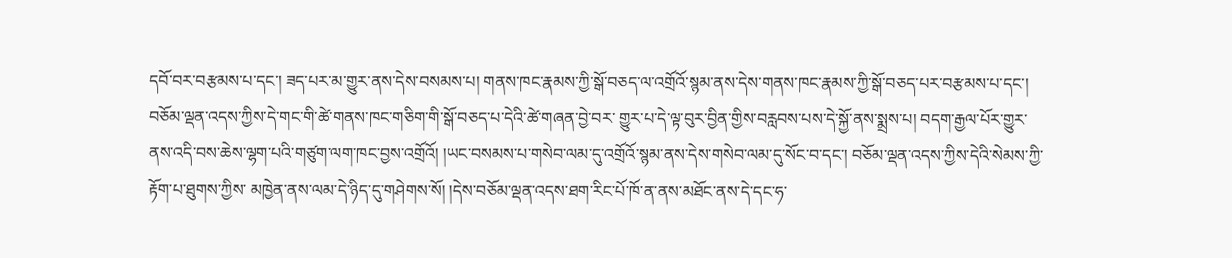དབོ་བར་བརྩམས་པ་དང་། ཟད་པར་མ་གྱུར་ནས་དེས་བསམས་པ། གནས་ཁང་རྣམས་ཀྱི་སྒོ་བཅད་ལ་འགྲོའོ་སྙམ་ནས་དེས་གནས་ཁང་རྣམས་ཀྱི་སྒོ་བཅད་པར་བརྩམས་པ་དང་། བཅོམ་ལྡན་འདས་ཀྱིས་དེ་གང་གི་ཚེ་གནས་ཁང་གཅིག་གི་སྒོ་བཅད་པ་དེའི་ཚེ་གཞན་བྱེ་བར་ གྱུར་པ་དེ་ལྟ་བུར་བྱིན་གྱིས་བརླབས་པས་དེ་སྐྱོ་ནས་སྨྲས་པ། བདག་རྒྱལ་པོར་གྱུར་ནས་འདི་བས་ཆེས་ལྷག་པའི་གཙུག་ལག་ཁང་བྱས་འགྲོའོ། །ཡང་བསམས་པ་གསེབ་ལམ་དུ་འགྲོའོ་སྙམ་ནས་དེས་གསེབ་ལམ་དུ་སོང་བ་དང་། བཅོམ་ལྡན་འདས་ཀྱིས་དེའི་སེམས་ཀྱི་རྟོག་པ་ཐུགས་ཀྱིས་ མཁྱེན་ནས་ལམ་དེ་ཉིད་དུ་གཤེགས་སོ། །དེས་བཅོམ་ལྡན་འདས་ཐག་རིང་པོ་ཁོ་ན་ནས་མཐོང་ནས་དེ་དང་ཧ་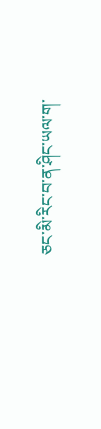ཅང་མི་རིང་བ་ན་ཤིང་ཡལ་ག་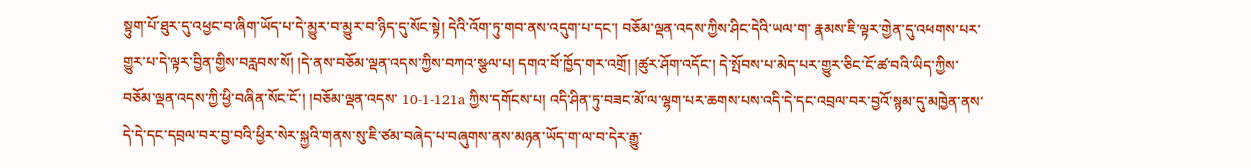སྟུག་པོ་ཐུར་དུ་འཕྱང་བ་ཞིག་ཡོད་པ་དེ་མྱུར་བ་མྱུར་བ་ཉིད་དུ་སོང་སྟེ། དེའི་འོག་ཏུ་གབ་ནས་འདུག་པ་དང་། བཅོམ་ལྡན་འདས་ཀྱིས་ཤིང་དེའི་ཡལ་ག་ རྣམས་ཇི་ལྟར་གྱེན་དུ་འཕགས་པར་གྱུར་པ་དེ་ལྟར་བྱིན་གྱིས་བརླབས་སོ། །དེ་ནས་བཅོམ་ལྡན་འདས་ཀྱིས་བཀའ་སྩལ་པ། དགའ་བོ་ཁྱོད་གར་འགྲོ། །ཚུར་ཤོག་འདོང་། དེ་སྤོབས་པ་མེད་པར་གྱུར་ཅིང་ངོ་ཚ་བའི་ཡིད་ཀྱིས་བཅོམ་ལྡན་འདས་ཀྱི་ཕྱི་བཞིན་སོང་ངོ་། །བཅོམ་ལྡན་འདས་ 10-1-121a ཀྱིས་དགོངས་པ། འདི་ཤིན་ཏུ་བཟང་མོ་ལ་ལྷག་པར་ཆགས་པས་འདི་དེ་དང་འབྲལ་བར་བྱའོ་སྙམ་དུ་མཁྱེན་ནས་དེ་དེ་དང་དབྲལ་བར་བྱ་བའི་ཕྱིར་སེར་སྐྱའི་གནས་སུ་ཇི་ཙམ་བཞེད་པ་བཞུགས་ནས་མཉན་ཡོད་ག་ལ་བ་དེར་རྒྱུ་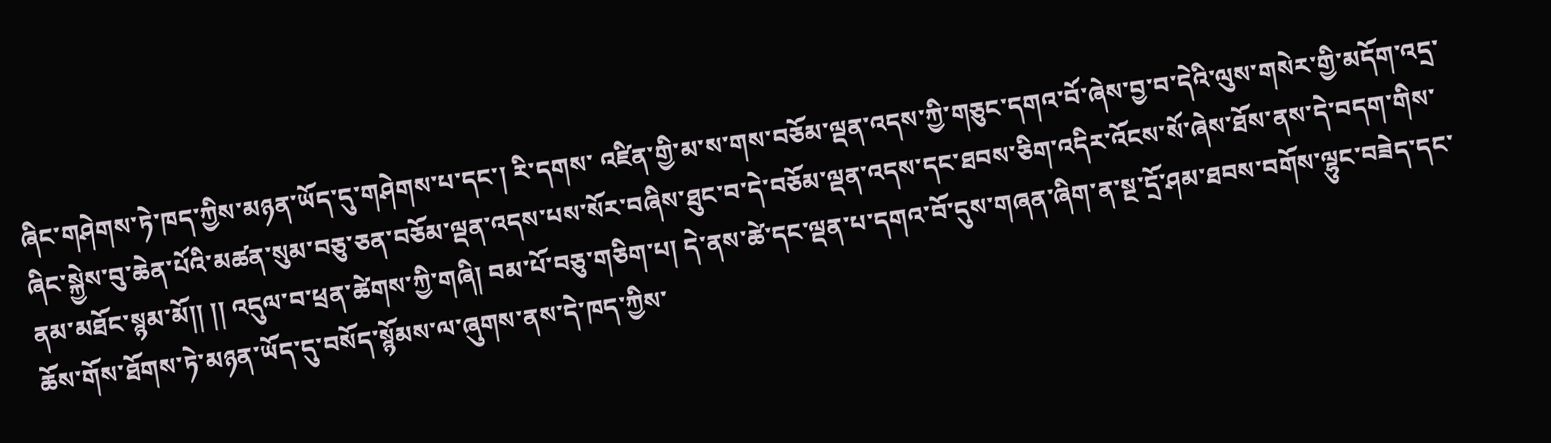ཞིང་གཤེགས་ཏེ་ཁད་ཀྱིས་མཉན་ཡོད་དུ་གཤེགས་པ་དང་། རི་དགས་ འཛིན་གྱི་མ་ས་གས་བཅོམ་ལྡན་འདས་ཀྱི་གཅུང་དགའ་བོ་ཞེས་བྱ་བ་དེའི་ལུས་གསེར་གྱི་མདོག་འདྲ་ཞིང་སྐྱེས་བུ་ཆེན་པོའི་མཚན་སུམ་བཅུ་ཅན་བཅོམ་ལྡན་འདས་པས་སོར་བཞིས་ཐུང་བ་དེ་བཅོམ་ལྡན་འདས་དང་ཐབས་ཅིག་འདིར་འོངས་སོ་ཞེས་ཐོས་ནས་དེ་བདག་གིས་ནམ་མཐོང་སྙམ་མོ།། །། འདུལ་བ་ཕྲན་ཚེགས་ཀྱི་གཞི། བམ་པོ་བཅུ་གཅིག་པ། དེ་ནས་ཚེ་དང་ལྡན་པ་དགའ་བོ་དུས་གཞན་ཞིག་ན་སྔ་དྲོ་ཤམ་ཐབས་བགོས་ལྷུང་བཟེད་དང་ཆོས་གོས་ཐོགས་ཏེ་མཉན་ཡོད་དུ་བསོད་སྙོམས་ལ་ཞུགས་ནས་དེ་ཁད་ཀྱིས་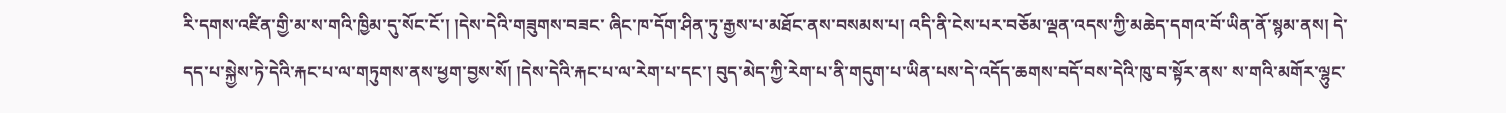རི་དགས་འཛིན་གྱི་མ་ས་གའི་ཁྱིམ་དུ་སོང་ངོ་། །དེས་དེའི་གཟུགས་བཟང་ ཞིང་ཁ་དོག་ཤིན་ཏུ་རྒྱས་པ་མཐོང་ནས་བསམས་པ། འདི་ནི་ངེས་པར་བཅོམ་ལྡན་འདས་ཀྱི་མཆེད་དགའ་བོ་ཡིན་ནོ་སྙམ་ནས། དེ་དད་པ་སྐྱེས་ཏེ་དེའི་རྐང་པ་ལ་གཏུགས་ནས་ཕྱག་བྱས་སོ། །དེས་དེའི་རྐང་པ་ལ་རེག་པ་དང་། བུད་མེད་ཀྱི་རེག་པ་ནི་གདུག་པ་ཡིན་པས་དེ་འདོད་ཆགས་བདོ་བས་དེའི་ཁུ་བ་སྟོར་ནས་ ས་གའི་མགོར་ལྷུང་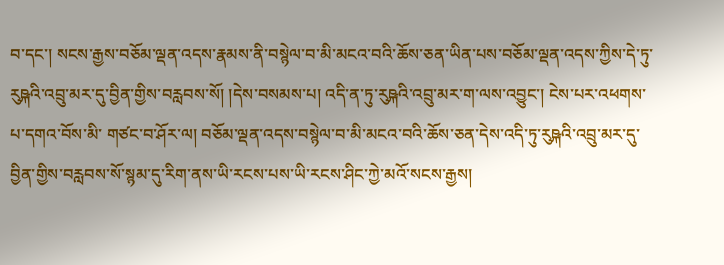བ་དང་། སངས་རྒྱས་བཅོམ་ལྡན་འདས་རྣམས་ནི་བསྙེལ་བ་མི་མངའ་བའི་ཆོས་ཅན་ཡིན་པས་བཅོམ་ལྡན་འདས་ཀྱིས་དེ་ཏུ་རུཥྐའི་འབྲུ་མར་དུ་བྱིན་གྱིས་བརླབས་སོ། །དེས་བསམས་པ། འདི་ན་ཏུ་རུཥྐའི་འབྲུ་མར་ག་ལས་འབྱུང་། ངེས་པར་འཕགས་པ་དགའ་བོས་མི་ གཙང་བ་ཤོར་ལ། བཅོམ་ལྡན་འདས་བསྙེལ་བ་མི་མངའ་བའི་ཆོས་ཅན་དེས་འདི་ཏུ་རུཥྐའི་འབྲུ་མར་དུ་བྱིན་གྱིས་བརླབས་སོ་སྙམ་དུ་རིག་ནས་ཡི་རངས་པས་ཡི་རངས་ཤིང་ཀྱེ་མའོ་སངས་རྒྱས།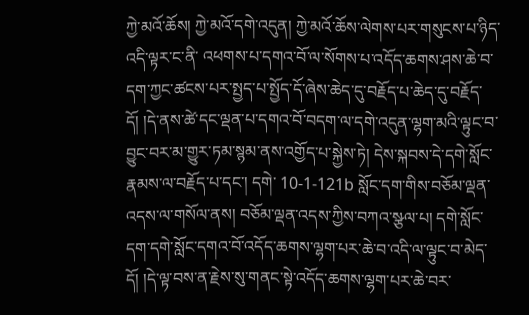ཀྱེ་མའོ་ཆོས། ཀྱེ་མའོ་དགེ་འདུན། ཀྱེ་མའོ་ཆོས་ལེགས་པར་གསུངས་པ་ཉིད་འདི་ལྟར་ང་ནི་ འཕགས་པ་དགའ་བོ་ལ་སོགས་པ་འདོད་ཆགས་ཤས་ཆེ་བ་དག་ཀྱང་ཚངས་པར་སྤྱད་པ་སྤྱོད་དོ་ཞེས་ཆེད་དུ་བརྗོད་པ་ཆེད་དུ་བརྗོད་དོ། །དེ་ནས་ཚེ་དང་ལྡན་པ་དགའ་བོ་བདག་ལ་དགེ་འདུན་ལྷག་མའི་ལྟུང་བ་བྱུང་བར་མ་གྱུར་ཏམ་སྙམ་ནས་འགྱོད་པ་སྐྱེས་ཏེ། དེས་སྐབས་དེ་དགེ་སློང་རྣམས་ལ་བརྗོད་པ་དང་། དགེ་ 10-1-121b སློང་དག་གིས་བཅོམ་ལྡན་འདས་ལ་གསོལ་ནས། བཅོམ་ལྡན་འདས་ཀྱིས་བཀའ་སྩལ་པ། དགེ་སློང་དག་དགེ་སློང་དགའ་བོ་འདོད་ཆགས་ལྷག་པར་ཆེ་བ་འདི་ལ་ལྟུང་བ་མེད་དོ། །དེ་ལྟ་བས་ན་རྗེས་སུ་གནང་སྟེ་འདོད་ཆགས་ལྷག་པར་ཆེ་བར་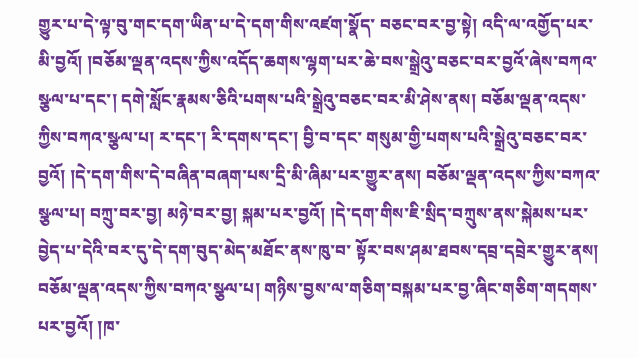གྱུར་པ་དེ་ལྟ་བུ་གང་དག་ཡིན་པ་དེ་དག་གིས་འཛག་སྣོད་ བཅང་བར་བྱ་སྟེ། འདི་ལ་འགྱོད་པར་མི་བྱའོ། །བཅོམ་ལྡན་འདས་ཀྱིས་འདོད་ཆགས་ལྷག་པར་ཆེ་བས་སྒྲེའུ་བཅང་བར་བྱའོ་ཞེས་བཀའ་སྩལ་པ་དང་། དགེ་སློང་རྣམས་ཅིའི་པགས་པའི་སྒྲེའུ་བཅང་བར་མི་ཤེས་ནས། བཅོམ་ལྡན་འདས་ཀྱིས་བཀའ་སྩལ་པ། ར་དང་། རི་དགས་དང་། བྱི་བ་དང་ གསུམ་གྱི་པགས་པའི་སྒྲེའུ་བཅང་བར་བྱའོ། །དེ་དག་གིས་དེ་བཞིན་བཞག་པས་དྲི་མི་ཞིམ་པར་གྱུར་ནས། བཅོམ་ལྡན་འདས་ཀྱིས་བཀའ་སྩལ་པ། བཀྲུ་བར་བྱ། མཉེ་བར་བྱ། སྐམ་པར་བྱའོ། །དེ་དག་གིས་ཇི་སྲིད་བཀྲུས་ནས་སྐེམས་པར་བྱེད་པ་དེའི་བར་དུ་དེ་དག་བུད་མེད་མཐོང་ནས་ཁུ་བ་ སྟོར་བས་ཤམ་ཐབས་དབྲ་དབྲེར་གྱུར་ནས། བཅོམ་ལྡན་འདས་ཀྱིས་བཀའ་སྩལ་པ། གཉིས་བྱས་ལ་གཅིག་བསྐམ་པར་བྱ་ཞིང་གཅིག་གདགས་པར་བྱའོ། །ཁ་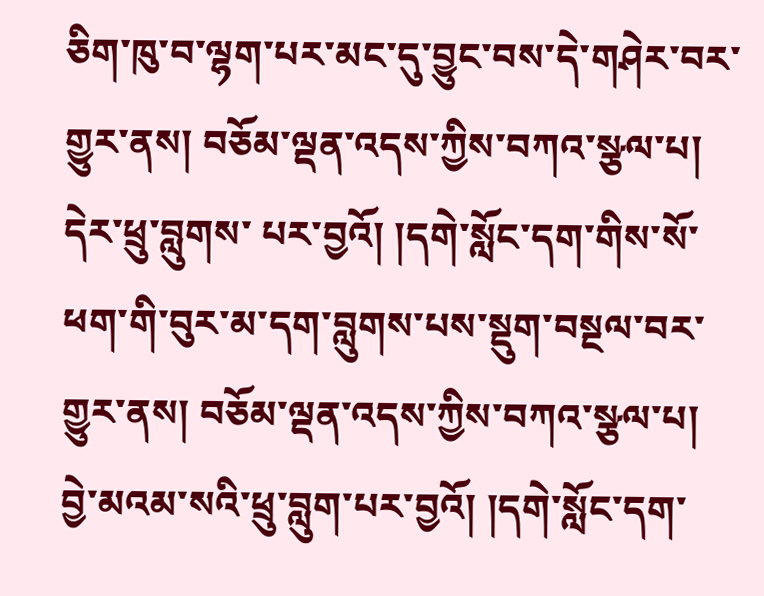ཅིག་ཁུ་བ་ལྷག་པར་མང་དུ་བྱུང་བས་དེ་གཤེར་བར་གྱུར་ནས། བཅོམ་ལྡན་འདས་ཀྱིས་བཀའ་སྩལ་པ། དེར་ཕྲུ་བླུགས་ པར་བྱའོ། །དགེ་སློང་དག་གིས་སོ་ཕག་གི་བུར་མ་དག་བླུགས་པས་སྡུག་བསྔལ་བར་གྱུར་ནས། བཅོམ་ལྡན་འདས་ཀྱིས་བཀའ་སྩལ་པ། བྱེ་མའམ་སའི་ཕྲུ་བླུག་པར་བྱའོ། །དགེ་སློང་དག་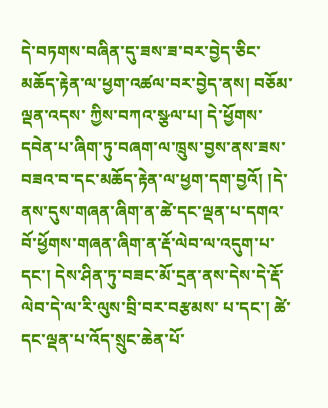དེ་བཏགས་བཞིན་དུ་ཟས་ཟ་བར་བྱེད་ཅིང་མཆོད་རྟེན་ལ་ཕྱག་འཚལ་བར་བྱེད་ནས། བཅོམ་ལྡན་འདས་ ཀྱིས་བཀའ་སྩལ་པ། དེ་ཕྱོགས་དབེན་པ་ཞིག་ཏུ་བཞག་ལ་ཁྲུས་བྱས་ནས་ཟས་བཟའ་བ་དང་མཆོད་རྟེན་ལ་ཕྱག་དག་བྱའོ། །དེ་ནས་དུས་གཞན་ཞིག་ན་ཚེ་དང་ལྡན་པ་དགའ་བོ་ཕྱོགས་གཞན་ཞིག་ན་རྡོ་ལེབ་ལ་འདུག་པ་དང་། དེས་ཤིན་ཏུ་བཟང་མོ་དྲན་ནས་དེས་དེ་རྡོ་ལེབ་དེ་ལ་རི་ལུས་བྲི་བར་བརྩམས་ པ་དང་། ཚེ་དང་ལྡན་པ་འོད་སྲུང་ཆེན་པོ་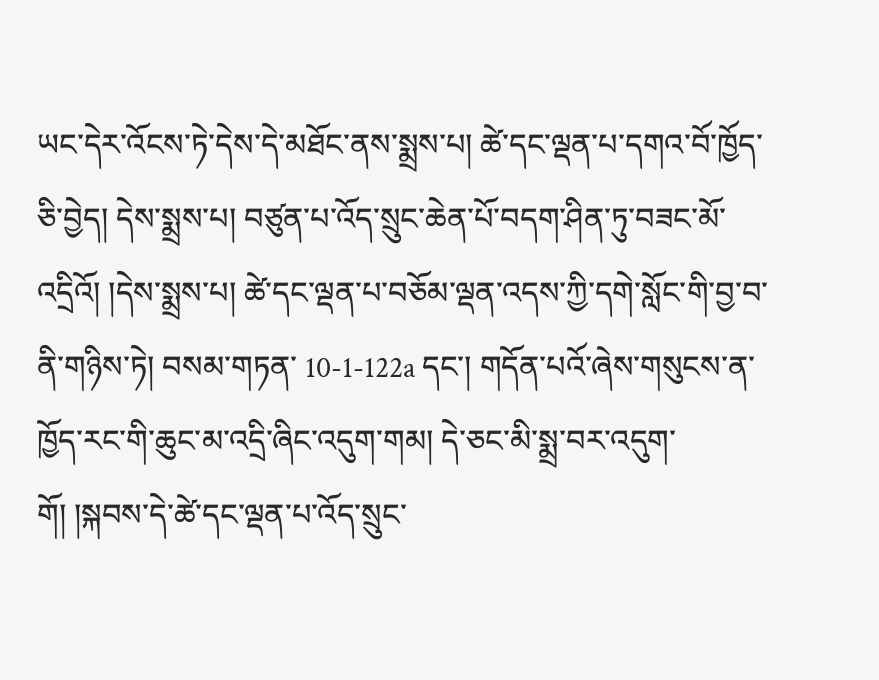ཡང་དེར་འོངས་ཏེ་དེས་དེ་མཐོང་ནས་སྨྲས་པ། ཚེ་དང་ལྡན་པ་དགའ་བོ་ཁྱོད་ཅི་བྱེད། དེས་སྨྲས་པ། བཙུན་པ་འོད་སྲུང་ཆེན་པོ་བདག་ཤིན་ཏུ་བཟང་མོ་འདྲིའོ། །དེས་སྨྲས་པ། ཚེ་དང་ལྡན་པ་བཅོམ་ལྡན་འདས་ཀྱི་དགེ་སློང་གི་བྱ་བ་ནི་གཉིས་ཏེ། བསམ་གཏན་ 10-1-122a དང་། གདོན་པའོ་ཞེས་གསུངས་ན་ཁྱོད་རང་གི་ཆུང་མ་འདྲི་ཞིང་འདུག་གམ། དེ་ཅང་མི་སྨྲ་བར་འདུག་གོ། །སྐབས་དེ་ཚེ་དང་ལྡན་པ་འོད་སྲུང་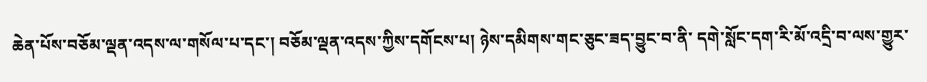ཆེན་པོས་བཅོམ་ལྡན་འདས་ལ་གསོལ་པ་དང་། བཅོམ་ལྡན་འདས་ཀྱིས་དགོངས་པ། ཉེས་དམིགས་གང་ཅུང་ཟད་བྱུང་བ་ནི་ དགེ་སློང་དག་རི་མོ་འདྲི་བ་ལས་གྱུར་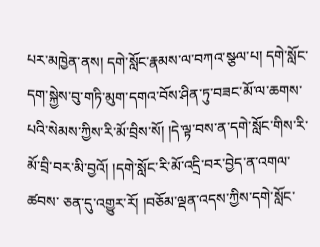པར་མཁྱེན་ནས། དགེ་སློང་རྣམས་ལ་བཀའ་སྩལ་པ། དགེ་སློང་དག་སྐྱེས་བུ་གཏི་མུག་དགའ་བོས་ཤིན་ཏུ་བཟང་མོ་ལ་ཆགས་པའི་སེམས་ཀྱིས་རི་མོ་བྲིས་སོ། །དེ་ལྟ་བས་ན་དགེ་སློང་གིས་རི་མོ་བྲི་བར་མི་བྱའོ། །དགེ་སློང་རི་མོ་འདྲི་བར་བྱེད་ན་འགལ་ཚབས་ ཅན་དུ་འགྱུར་རོ། །བཅོམ་ལྡན་འདས་ཀྱིས་དགེ་སློང་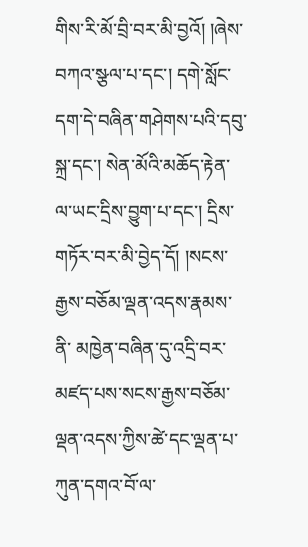གིས་རི་མོ་བྲི་བར་མི་བྱའོ། །ཞེས་བཀའ་སྩལ་པ་དང་། དགེ་སློང་དག་དེ་བཞིན་གཤེགས་པའི་དབུ་སྐྲ་དང་། སེན་མོའི་མཆོད་རྟེན་ལ་ཡང་དྲིས་བྱུག་པ་དང་། དྲིས་གཏོར་བར་མི་བྱེད་དོ། །སངས་རྒྱས་བཅོམ་ལྡན་འདས་རྣམས་ནི་ མཁྱེན་བཞིན་དུ་འདྲི་བར་མཛད་པས་སངས་རྒྱས་བཅོམ་ལྡན་འདས་ཀྱིས་ཚེ་དང་ལྡན་པ་ཀུན་དགའ་བོ་ལ་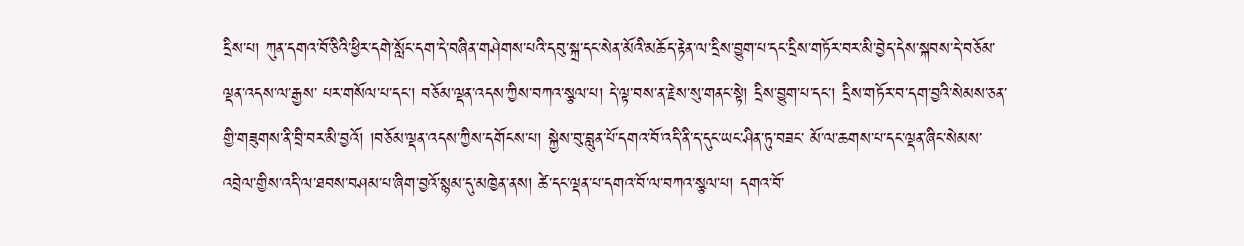དྲིས་པ། ཀུན་དགའ་བོ་ཅིའི་ཕྱིར་དགེ་སློང་དག་དེ་བཞིན་གཤེགས་པའི་དབུ་སྐྲ་དང་སེན་མོའི་མཆོད་རྟེན་ལ་དྲིས་བྱུག་པ་དང་དྲིས་གཏོར་བར་མི་བྱེད་དེས་སྐབས་དེ་བཅོམ་ལྡན་འདས་ལ་རྒྱས་ པར་གསོལ་པ་དང་། བཅོམ་ལྡན་འདས་ཀྱིས་བཀའ་སྩལ་པ། དེ་ལྟ་བས་ན་རྗེས་སུ་གནང་སྟེ། དྲིས་བྱུག་པ་དང་། དྲིས་གཏོར་བ་དག་བྱའི་སེམས་ཅན་གྱི་གཟུགས་ནི་བྲི་བར་མི་བྱའོ། །བཅོམ་ལྡན་འདས་ཀྱིས་དགོངས་པ། སྐྱེས་བུ་བླུན་པོ་དགའ་བོ་འདི་ནི་ད་དུང་ཡང་ཤིན་ཏུ་བཟང་ མོ་ལ་ཆགས་པ་དང་ལྡན་ཞིང་སེམས་འབྲེལ་གྱིས་འདི་ལ་ཐབས་བཤམ་པ་ཞིག་བྱའོ་སྙམ་དུ་མཁྱེན་ནས། ཚེ་དང་ལྡན་པ་དགའ་བོ་ལ་བཀའ་སྩལ་པ། དགའ་བོ་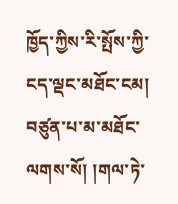ཁྱོད་ཀྱིས་རི་སྤོས་ཀྱི་ངད་ལྡང་མཐོང་ངམ། བཙུན་པ་མ་མཐོང་ལགས་སོ། །གལ་ཏེ་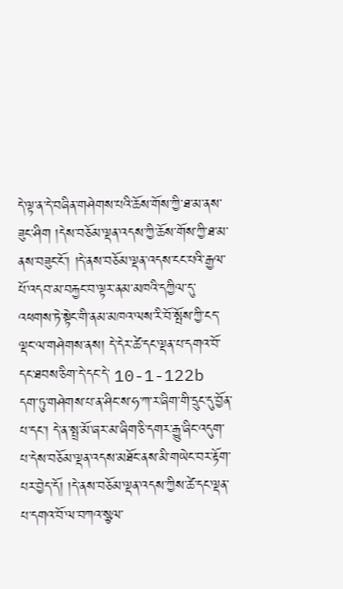དེ་ལྟ་ན་དེ་བཞིན་གཤེགས་པའི་ཆོས་གོས་ཀྱི་ཐ་མ་ནས་ ཟུང་ཤིག །དེས་བཅོམ་ལྡན་འདས་ཀྱི་ཆོས་གོས་ཀྱི་ཐ་མ་ནས་བཟུང་ངོ་། །དེ་ནས་བཅོམ་ལྡན་འདས་ངང་པའི་རྒྱལ་པོ་འདབ་མ་བརྐྱང་བ་ལྟར་ནམ་མཁའི་དཀྱིལ་དུ་འཕགས་ཏེ་སྟེང་གི་ནམ་མཁའ་ལས་རི་བོ་སྤོས་ཀྱི་ངད་ལྡང་ལ་གཤེགས་ནས། དེ་དེར་ཚེ་དང་ལྡན་པ་དགའ་བོ་དང་ཐབས་ཅིག་དེ་དང་དེ་ 10-1-122b དག་ཏུ་གཤེགས་པ་ན་ཤིང་ས་ཧ་ཀ་ར་ཞིག་གི་དྲུང་དུ་བྱོན་པ་དང་། དེ་ན་སྤྲ་མོ་ཞར་མ་ཞིག་ཅི་དགར་རྒྱུ་ཞིང་འདུག་པ་དེས་བཅོམ་ལྡན་འདས་མཐོང་ནས་མི་གཡེང་བར་རྟོག་པར་བྱེད་དོ། །དེ་ནས་བཅོམ་ལྡན་འདས་ཀྱིས་ཚེ་དང་ལྡན་པ་དགའ་བོ་ལ་བཀའ་སྩལ་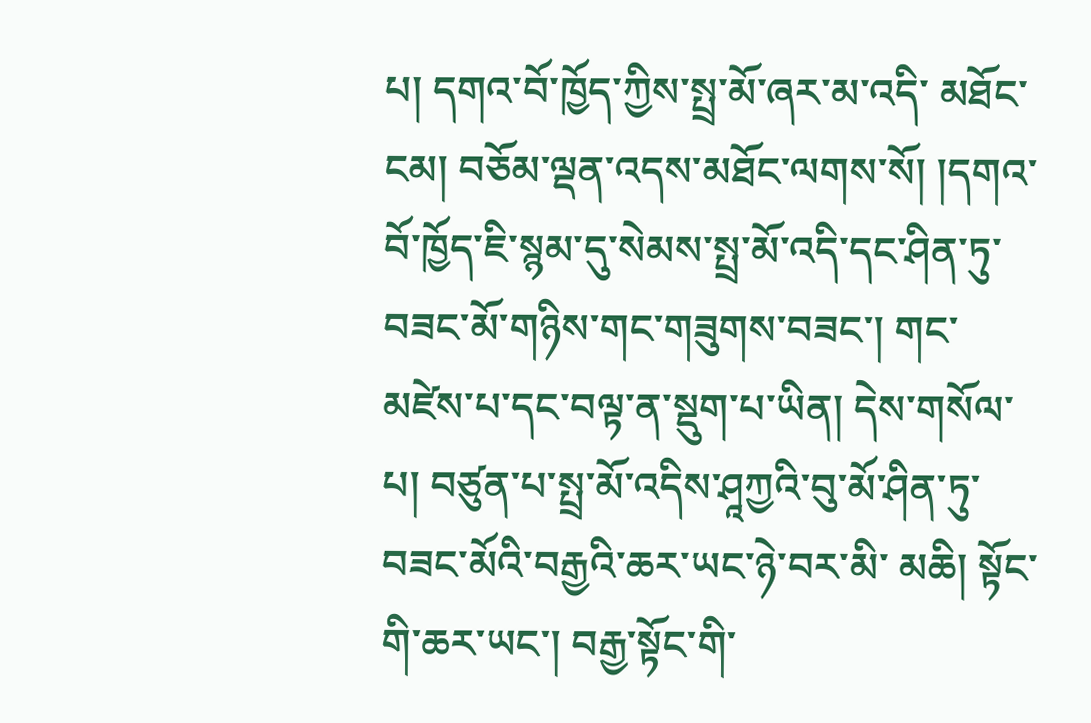པ། དགའ་བོ་ཁྱོད་ཀྱིས་སྤྲ་མོ་ཞར་མ་འདི་ མཐོང་ངམ། བཅོམ་ལྡན་འདས་མཐོང་ལགས་སོ། །དགའ་བོ་ཁྱོད་ཇི་སྙམ་དུ་སེམས་སྤྲ་མོ་འདི་དང་ཤིན་ཏུ་བཟང་མོ་གཉིས་གང་གཟུགས་བཟང་། གང་མཛེས་པ་དང་བལྟ་ན་སྡུག་པ་ཡིན། དེས་གསོལ་པ། བཙུན་པ་སྤྲ་མོ་འདིས་ཤཱཀྱའི་བུ་མོ་ཤིན་ཏུ་བཟང་མོའི་བརྒྱའི་ཆར་ཡང་ཉེ་བར་མི་ མཆི། སྟོང་གི་ཆར་ཡང་། བརྒྱ་སྟོང་གི་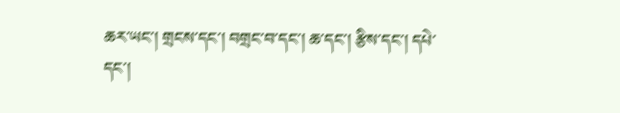ཆར་ཡང་། གྲངས་དང་། བགྲང་བ་དང་། ཆ་དང་། རྩིས་དང་། དཔེ་དང་།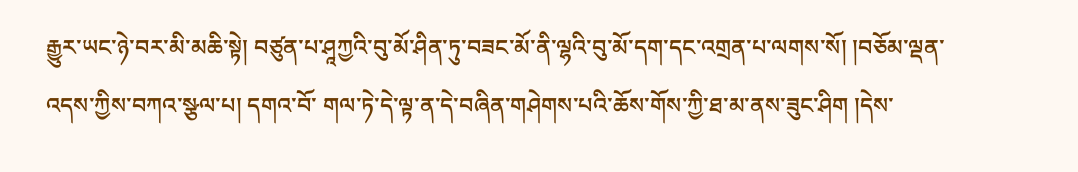རྒྱུར་ཡང་ཉེ་བར་མི་མཆི་སྟེ། བཙུན་པ་ཤཱཀྱའི་བུ་མོ་ཤིན་ཏུ་བཟང་མོ་ནི་ལྷའི་བུ་མོ་དག་དང་འགྲན་པ་ལགས་སོ། །བཅོམ་ལྡན་འདས་ཀྱིས་བཀའ་སྩལ་པ། དགའ་བོ་ གལ་ཏེ་དེ་ལྟ་ན་དེ་བཞིན་གཤེགས་པའི་ཆོས་གོས་ཀྱི་ཐ་མ་ནས་ཟུང་ཤིག །དེས་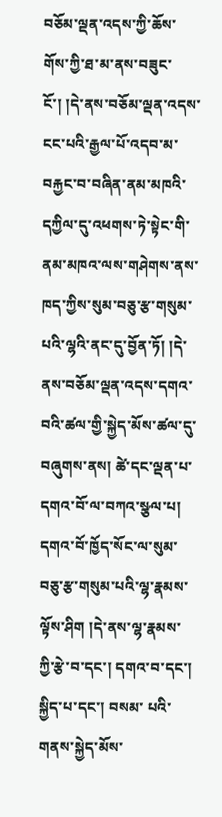བཅོམ་ལྡན་འདས་ཀྱི་ཆོས་གོས་ཀྱི་ཐ་མ་ནས་བཟུང་ངོ་། །དེ་ནས་བཅོམ་ལྡན་འདས་ངང་པའི་རྒྱལ་པོ་འདབ་མ་བརྐྱང་བ་བཞིན་ནམ་མཁའི་དཀྱིལ་དུ་འཕགས་ཏེ་སྟེང་གི་ནམ་མཁའ་ལས་གཤེགས་ནས་ཁད་ཀྱིས་སུམ་བཅུ་རྩ་གསུམ་ པའི་ལྷའི་ནང་དུ་བྱོན་ཏོ། །དེ་ནས་བཅོམ་ལྡན་འདས་དགའ་བའི་ཚལ་གྱི་སྐྱེད་མོས་ཚལ་དུ་བཞུགས་ནས། ཚེ་དང་ལྡན་པ་དགའ་བོ་ལ་བཀའ་སྩལ་པ། དགའ་བོ་ཁྱོད་སོང་ལ་སུམ་བཅུ་རྩ་གསུམ་པའི་ལྷ་རྣམས་ལྟོས་ཤིག །དེ་ནས་ལྷ་རྣམས་ཀྱི་རྩེ་བ་དང་། དགའ་བ་དང་། སྐྱིད་པ་དང་། བསམ་ པའི་གནས་སྐྱེད་མོས་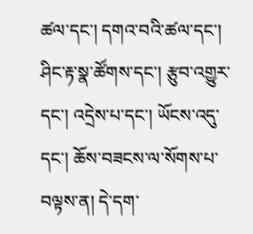ཚལ་དང་། དགའ་བའི་ཚལ་དང་། ཤིང་རྟ་སྣ་ཚོགས་དང་། རྩུབ་འགྱུར་དང་། འདྲེས་པ་དང་། ཡོངས་འདུ་དང་། ཆོས་བཟངས་ལ་སོགས་པ་བལྟས་ན། དེ་དག་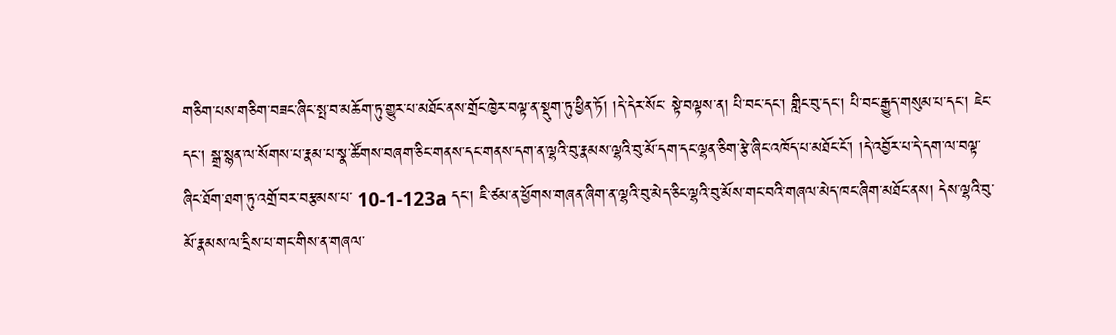གཅིག་པས་གཅིག་བཟང་ཞིང་སྤ་བ་མཆོག་ཏུ་གྱུར་པ་མཐོང་ནས་གྲོང་ཁྱེར་བལྟ་ན་སྡུག་ཏུ་ཕྱིན་ཏོ། །དེ་དེར་སོང་ སྟེ་བལྟས་ན། པི་བང་དང་། གླིང་བུ་དང་། པི་བང་རྒྱུད་གསུམ་པ་དང་། ཇེང་དང་། སྒྲ་སྙན་ལ་སོགས་པ་རྣམ་པ་སྣ་ཚོགས་བཞག་ཅིང་གནས་དང་གནས་དག་ན་ལྷའི་བུ་རྣམས་ལྷའི་བུ་མོ་དག་དང་ལྷན་ཅིག་རྩེ་ཞིང་འཁོད་པ་མཐོང་ངོ་། །དེ་འབྱོར་པ་དེ་དག་ལ་བལྟ་ཞིང་ཐོག་ཐག་ཏུ་འགྲོ་བར་བརྩམས་པ་ 10-1-123a དང་། ཇི་ཙམ་ན་ཕྱོགས་གཞན་ཞིག་ན་ལྷའི་བུ་མེད་ཅིང་ལྷའི་བུ་མོས་གང་བའི་གཞལ་མེད་ཁང་ཞིག་མཐོང་ནས། དེས་ལྷའི་བུ་མོ་རྣམས་ལ་དྲིས་པ་གང་གིས་ན་གཞལ་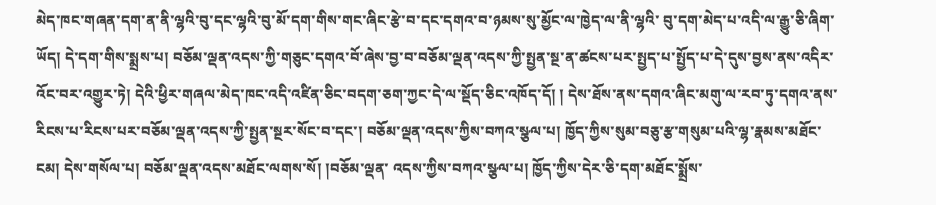མེད་ཁང་གཞན་དག་ན་ནི་ལྷའི་བུ་དང་ལྷའི་བུ་མོ་དག་གིས་གང་ཞིང་རྩེ་བ་དང་དགའ་བ་ཉམས་སུ་མྱོང་ལ་ཁྱེད་ལ་ནི་ལྷའི་ བུ་དག་མེད་པ་འདི་ལ་རྒྱུ་ཅི་ཞིག་ཡོད། དེ་དག་གིས་སྨྲས་པ། བཅོམ་ལྡན་འདས་ཀྱི་གཅུང་དགའ་བོ་ཞེས་བྱ་བ་བཅོམ་ལྡན་འདས་ཀྱི་སྤྱན་སྔ་ན་ཚངས་པར་སྤྱད་པ་སྤྱོད་པ་དེ་དུས་བྱས་ནས་འདིར་འོང་བར་འགྱུར་ཏེ། དེའི་ཕྱིར་གཞལ་མེད་ཁང་འདི་འཛིན་ཅིང་བདག་ཅག་ཀྱང་དེ་ལ་སྡོད་ཅིང་འཁོད་དོ། ། དེས་ཐོས་ནས་དགའ་ཞིང་མགུ་ལ་རབ་ཏུ་དགའ་ནས་རིངས་པ་རིངས་པར་བཅོམ་ལྡན་འདས་ཀྱི་སྤྱན་སྔར་སོང་བ་དང་། བཅོམ་ལྡན་འདས་ཀྱིས་བཀའ་སྩལ་པ། ཁྱོད་ཀྱིས་སུམ་བཅུ་རྩ་གསུམ་པའི་ལྷ་རྣམས་མཐོང་ངམ། དེས་གསོལ་པ། བཅོམ་ལྡན་འདས་མཐོང་ལགས་སོ། །བཅོམ་ལྡན་ འདས་ཀྱིས་བཀའ་སྩལ་པ། ཁྱོད་ཀྱིས་དེར་ཅི་དག་མཐོང་སྨྲོས་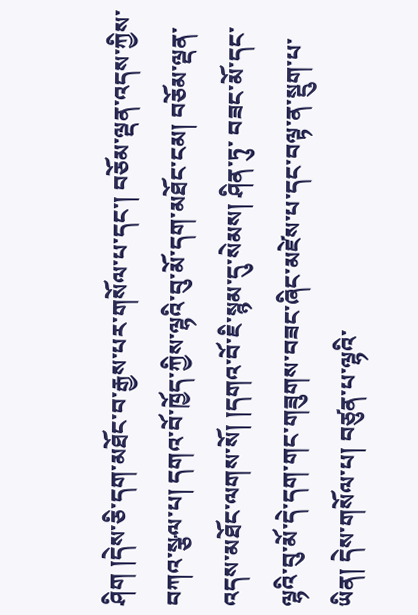ཤིག །དེས་ཅི་དག་མཐོང་བ་རྒྱས་པར་གསོལ་པ་དང་། བཅོམ་ལྡན་འདས་ཀྱིས་བཀའ་སྩལ་པ། དགའ་བོ་ཁྱོད་ཀྱིས་ལྷའི་བུ་མོ་དག་མཐོང་ངམ། བཅོམ་ལྡན་འདས་མཐོང་ལགས་སོ། །དགའ་བོ་ཇི་སྙམ་དུ་སེམས། ཤིན་ཏུ་ བཟང་མོ་དང་ལྷའི་བུ་མོ་དེ་དག་གང་གཟུགས་བཟང་ཞིང་མཛེས་པ་དང་བལྟ་ན་སྡུག་པ་ཡིན། དེས་གསོལ་པ། བཙུན་པ་ལྷའི་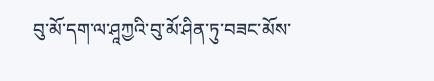བུ་མོ་དག་ལ་ཤཱཀྱའི་བུ་མོ་ཤིན་ཏུ་བཟང་མོས་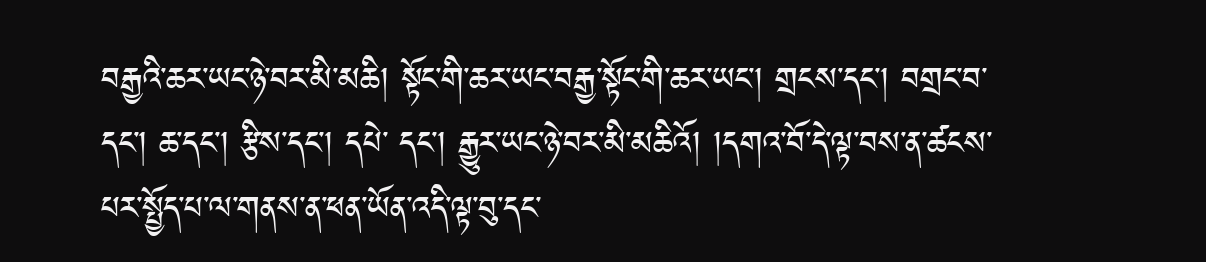བརྒྱའི་ཆར་ཡང་ཉེ་བར་མི་མཆི། སྟོང་གི་ཆར་ཡང་བརྒྱ་སྟོང་གི་ཆར་ཡང་། གྲངས་དང་། བགྲང་བ་དང་། ཆ་དང་། རྩིས་དང་། དཔེ་ དང་། རྒྱུར་ཡང་ཉེ་བར་མི་མཆིའོ། །དགའ་བོ་དེ་ལྟ་བས་ན་ཚངས་པར་སྤྱོད་པ་ལ་གནས་ན་ཕན་ཡོན་འདི་ལྟ་བུ་དང་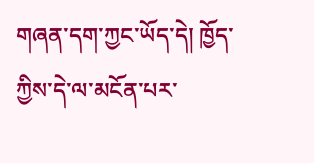གཞན་དག་ཀྱང་ཡོད་དེ། ཁྱོད་ཀྱིས་དེ་ལ་མངོན་པར་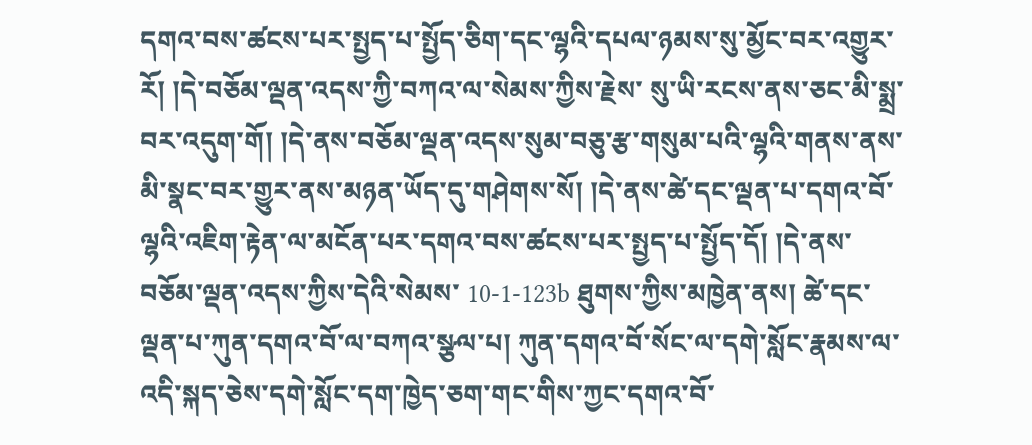དགའ་བས་ཚངས་པར་སྤྱད་པ་སྤྱོད་ཅིག་དང་ལྷའི་དཔལ་ཉམས་སུ་མྱོང་བར་འགྱུར་རོ། །དེ་བཅོམ་ལྡན་འདས་ཀྱི་བཀའ་ལ་སེམས་ཀྱིས་རྗེས་ སུ་ཡི་རངས་ནས་ཅང་མི་སྨྲ་བར་འདུག་གོ། །དེ་ནས་བཅོམ་ལྡན་འདས་སུམ་བཅུ་རྩ་གསུམ་པའི་ལྷའི་གནས་ནས་མི་སྣང་བར་གྱུར་ནས་མཉན་ཡོད་དུ་གཤེགས་སོ། །དེ་ནས་ཚེ་དང་ལྡན་པ་དགའ་བོ་ལྷའི་འཇིག་རྟེན་ལ་མངོན་པར་དགའ་བས་ཚངས་པར་སྤྱད་པ་སྤྱོད་དོ། །དེ་ནས་བཅོམ་ལྡན་འདས་ཀྱིས་དེའི་སེམས་ 10-1-123b ཐུགས་ཀྱིས་མཁྱེན་ནས། ཚེ་དང་ལྡན་པ་ཀུན་དགའ་བོ་ལ་བཀའ་སྩལ་པ། ཀུན་དགའ་བོ་སོང་ལ་དགེ་སློང་རྣམས་ལ་འདི་སྐད་ཅེས་དགེ་སློང་དག་ཁྱེད་ཅག་གང་གིས་ཀྱང་དགའ་བོ་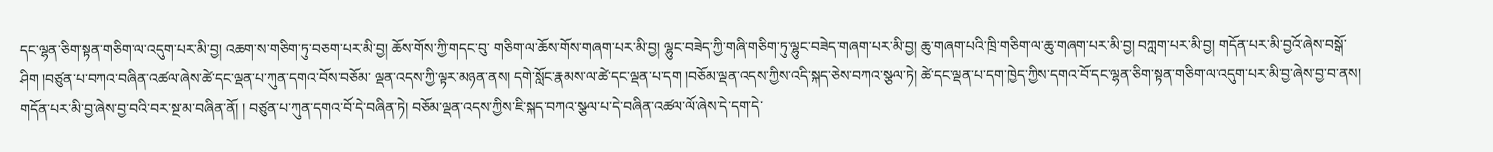དང་ལྷན་ཅིག་སྟན་གཅིག་ལ་འདུག་པར་མི་བྱ། འཆག་ས་གཅིག་ཏུ་བཅག་པར་མི་བྱ། ཆོས་གོས་ཀྱི་གདང་བུ་ གཅིག་ལ་ཆོས་གོས་གཞག་པར་མི་བྱ། ལྷུང་བཟེད་ཀྱི་གཞི་གཅིག་ཏུ་ལྷུང་བཟེད་གཞག་པར་མི་བྱ། ཆུ་གཞག་པའི་ཁྲི་གཅིག་ལ་ཆུ་གཞག་པར་མི་བྱ། བཀླག་པར་མི་བྱ། གདོན་པར་མི་བྱའོ་ཞེས་བསྒོ་ཤིག །བཙུན་པ་བཀའ་བཞིན་འཚལ་ཞེས་ཚེ་དང་ལྡན་པ་ཀུན་དགའ་བོས་བཅོམ་ ལྡན་འདས་ཀྱི་ལྟར་མཉན་ནས། དགེ་སློང་རྣམས་ལ་ཚེ་དང་ལྡན་པ་དག །བཅོམ་ལྡན་འདས་ཀྱིས་འདི་སྐད་ཅེས་བཀའ་སྩལ་ཏེ། ཚེ་དང་ལྡན་པ་དག་ཁྱེད་ཀྱིས་དགའ་བོ་དང་ལྷན་ཅིག་སྟན་གཅིག་ལ་འདུག་པར་མི་བྱ་ཞེས་བྱ་བ་ནས། གདོན་པར་མི་བྱ་ཞེས་བྱ་བའི་བར་སྔ་མ་བཞིན་ནོ། ། བཙུན་པ་ཀུན་དགའ་བོ་དེ་བཞིན་ཏེ། བཅོམ་ལྡན་འདས་ཀྱིས་ཇི་སྐད་བཀའ་སྩལ་པ་དེ་བཞིན་འཚལ་ལོ་ཞེས་དེ་དག་དེ་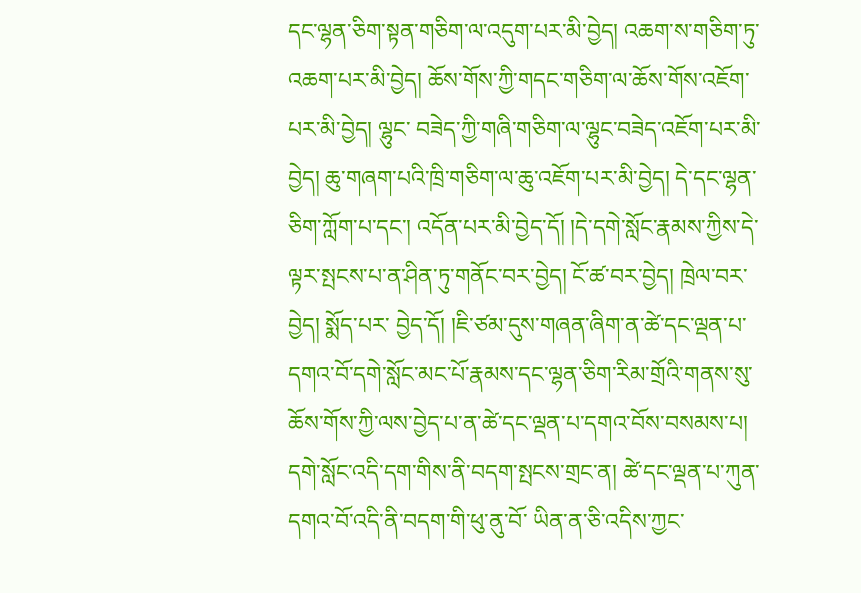དང་ལྷན་ཅིག་སྟན་གཅིག་ལ་འདུག་པར་མི་བྱེད། འཆག་ས་གཅིག་ཏུ་འཆག་པར་མི་བྱེད། ཆོས་གོས་ཀྱི་གདང་གཅིག་ལ་ཆོས་གོས་འཇོག་པར་མི་བྱེད། ལྷུང་ བཟེད་ཀྱི་གཞི་གཅིག་ལ་ལྷུང་བཟེད་འཇོག་པར་མི་བྱེད། ཆུ་གཞག་པའི་ཁྲི་གཅིག་ལ་ཆུ་འཇོག་པར་མི་བྱེད། དེ་དང་ལྷན་ཅིག་ཀློག་པ་དང་། འདོན་པར་མི་བྱེད་དོ། །དེ་དགེ་སློང་རྣམས་ཀྱིས་དེ་ལྟར་སྤངས་པ་ན་ཤིན་ཏུ་གནོང་བར་བྱེད། ངོ་ཚ་བར་བྱེད། ཁྲེལ་བར་བྱེད། སྨོད་པར་ བྱེད་དོ། །ཇི་ཙམ་དུས་གཞན་ཞིག་ན་ཚེ་དང་ལྡན་པ་དགའ་བོ་དགེ་སློང་མང་པོ་རྣམས་དང་ལྷན་ཅིག་རིམ་གྲོའི་གནས་སུ་ཆོས་གོས་ཀྱི་ལས་བྱེད་པ་ན་ཚེ་དང་ལྡན་པ་དགའ་བོས་བསམས་པ། དགེ་སློང་འདི་དག་གིས་ནི་བདག་སྤངས་གྲང་ན། ཚེ་དང་ལྡན་པ་ཀུན་དགའ་བོ་འདི་ནི་བདག་གི་ཕུ་ནུ་བོ་ ཡིན་ན་ཅི་འདིས་ཀྱང་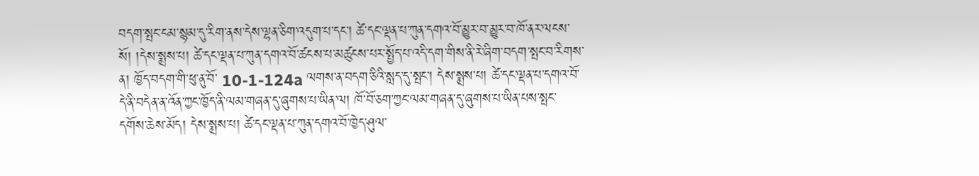བདག་སྤང་ངམ་སྙམ་དུ་རིག་ནས་དེས་ལྷན་ཅིག་འདུག་པ་དང་། ཚེ་དང་ལྡན་པ་ཀུན་དགའ་བོ་མྱུར་བ་མྱུར་བ་ཁོ་ནར་ལངས་སོ། །དེས་སྨྲས་པ། ཚེ་དང་ལྡན་པ་ཀུན་དགའ་བོ་ཚངས་པ་མཚུངས་པར་སྤྱོད་པ་འདི་དག་གིས་ནི་རེ་ཞིག་བདག་སྤང་བ་རིགས་ན། ཁྱོད་བདག་གི་ཕུ་ནུ་བོ་ 10-1-124a ལགས་ན་བདག་ཅིའི་སླད་དུ་སྤང་། དེས་སྨྲས་པ། ཚེ་དང་ལྡན་པ་དགའ་བོ་དེ་ནི་བདེན་ན་འོན་ཀྱང་ཁྱོད་ནི་ལམ་གཞན་དུ་ཞུགས་པ་ཡིན་ལ། ཁོ་བོ་ཅག་ཀྱང་ལམ་གཞན་དུ་ཞུགས་པ་ཡིན་པས་སྤང་དགོས་ཆེས་མོད། དེས་སྨྲས་པ། ཚེ་དང་ལྡན་པ་ཀུན་དགའ་བོ་ཁྱེད་ཤུལ་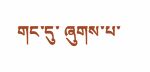གང་དུ་ ཞུགས་པ་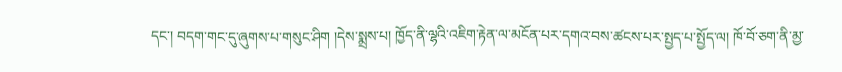དང་། བདག་གང་དུ་ཞུགས་པ་གསུང་ཤིག །དེས་སྨྲས་པ། ཁྱོད་ནི་ལྷའི་འཇིག་རྟེན་ལ་མངོན་པར་དགའ་བས་ཚངས་པར་སྤྱད་པ་སྤྱོད་ལ། ཁོ་བོ་ཅག་ནི་མྱ་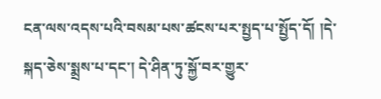ངན་ལས་འདས་པའི་བསམ་པས་ཚངས་པར་སྤྱད་པ་སྤྱོད་དོ། །དེ་སྐད་ཅེས་སྨྲས་པ་དང་། དེ་ཤིན་ཏུ་སྐྱོ་བར་གྱུར་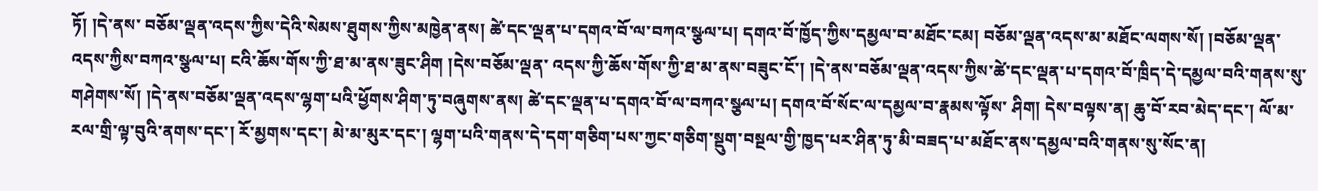ཏོ། །དེ་ནས་ བཅོམ་ལྡན་འདས་ཀྱིས་དེའི་སེམས་ཐུགས་ཀྱིས་མཁྱེན་ནས། ཚེ་དང་ལྡན་པ་དགའ་བོ་ལ་བཀའ་སྩལ་པ། དགའ་བོ་ཁྱོད་ཀྱིས་དམྱལ་བ་མཐོང་ངམ། བཅོམ་ལྡན་འདས་མ་མཐོང་ལགས་སོ། །བཅོམ་ལྡན་འདས་ཀྱིས་བཀའ་སྩལ་པ། ངའི་ཆོས་གོས་ཀྱི་ཐ་མ་ནས་ཟུང་ཤིག །དེས་བཅོམ་ལྡན་ འདས་ཀྱི་ཆོས་གོས་ཀྱི་ཐ་མ་ནས་བཟུང་ངོ་། །དེ་ནས་བཅོམ་ལྡན་འདས་ཀྱིས་ཚེ་དང་ལྡན་པ་དགའ་བོ་ཁྲིད་དེ་དམྱལ་བའི་གནས་སུ་གཤེགས་སོ། །དེ་ནས་བཅོམ་ལྡན་འདས་ལྷག་པའི་ཕྱོགས་ཤིག་ཏུ་བཞུགས་ནས། ཚེ་དང་ལྡན་པ་དགའ་བོ་ལ་བཀའ་སྩལ་པ། དགའ་བོ་སོང་ལ་དམྱལ་བ་རྣམས་ལྟོས་ ཤིག། དེས་བལྟས་ན། ཆུ་བོ་རབ་མེད་དང་། ལོ་མ་རལ་གྲི་ལྟ་བུའི་ནགས་དང་། རོ་མྱགས་དང་། མེ་མ་མུར་དང་། ལྷག་པའི་གནས་དེ་དག་གཅིག་པས་ཀྱང་གཅིག་སྡུག་བསྔལ་གྱི་ཁྱད་པར་ཤིན་ཏུ་མི་བཟད་པ་མཐོང་ནས་དམྱལ་བའི་གནས་སུ་སོང་ན།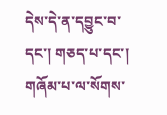དེས་དེ་ན་དབྱུང་བ་དང་། གཅད་པ་དང་། གཞོམ་པ་ལ་སོགས་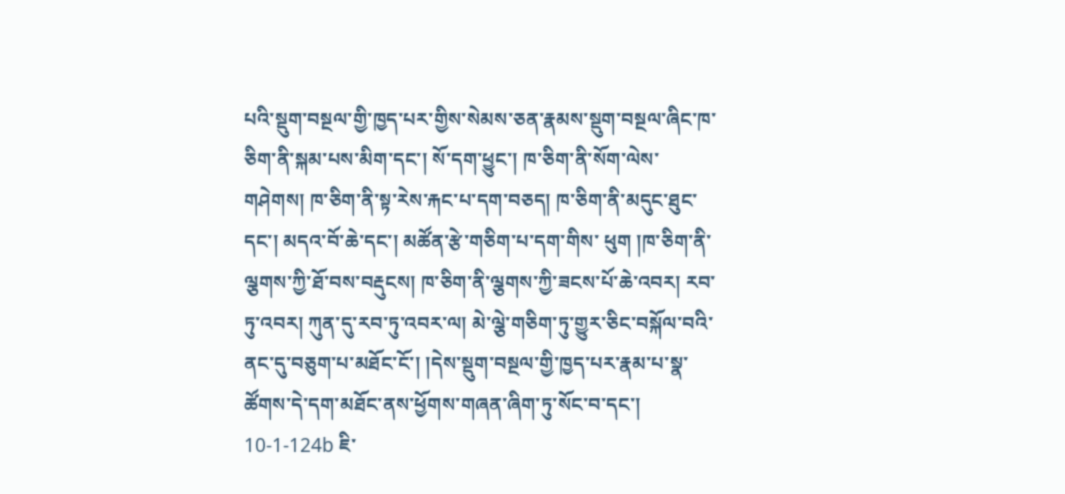པའི་སྡུག་བསྔལ་གྱི་ཁྱད་པར་གྱིས་སེམས་ཅན་རྣམས་སྡུག་བསྔལ་ཞིང་ཁ་ཅིག་ནི་སྐམ་པས་མིག་དང་། སོ་དག་ཕྱུང་། ཁ་ཅིག་ནི་སོག་ལེས་གཤེགས། ཁ་ཅིག་ནི་སྟ་རེས་རྐང་པ་དག་བཅད། ཁ་ཅིག་ནི་མདུང་ཐུང་དང་། མདའ་བོ་ཆེ་དང་། མཚོན་རྩེ་གཅིག་པ་དག་གིས་ ཕུག །ཁ་ཅིག་ནི་ལྕགས་ཀྱི་ཐོ་བས་བརྡུངས། ཁ་ཅིག་ནི་ལྕགས་ཀྱི་ཟངས་པོ་ཆེ་འབར། རབ་ཏུ་འབར། ཀུན་དུ་རབ་ཏུ་འབར་ལ། མེ་ལྕེ་གཅིག་ཏུ་གྱུར་ཅིང་བསྐོལ་བའི་ནང་དུ་བཅུག་པ་མཐོང་ངོ་། །དེས་སྡུག་བསྔལ་གྱི་ཁྱད་པར་རྣམ་པ་སྣ་ཚོགས་དེ་དག་མཐོང་ནས་ཕྱོགས་གཞན་ཞིག་ཏུ་སོང་བ་དང་། 10-1-124b ཇི་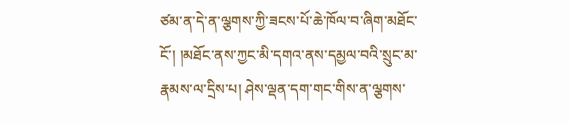ཙམ་ན་དེ་ན་ལྕགས་ཀྱི་ཟངས་པོ་ཆེ་ཁོལ་བ་ཞིག་མཐོང་ངོ་། །མཐོང་ནས་ཀྱང་མི་དགའ་ནས་དམྱལ་བའི་སྲུང་མ་རྣམས་ལ་དྲིས་པ། ཤེས་ལྡན་དག་གང་གིས་ན་ལྕགས་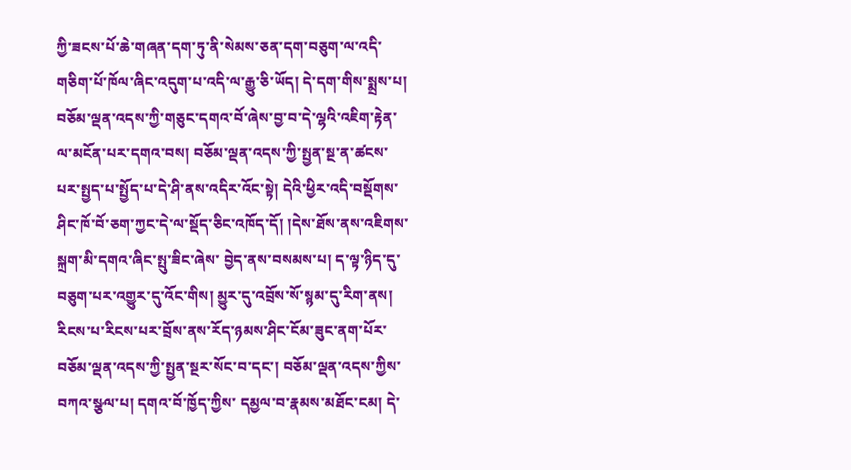ཀྱི་ཟངས་པོ་ཆེ་གཞན་དག་ཏུ་ནི་སེམས་ཅན་དག་བཅུག་ལ་འདི་གཅིག་པོ་ཁོལ་ཞིང་འདུག་པ་འདི་ལ་རྒྱུ་ཅི་ཡོད། དེ་དག་གིས་སྨྲས་པ། བཅོམ་ལྡན་འདས་ཀྱི་གཅུང་དགའ་བོ་ཞེས་བྱ་བ་དེ་ལྷའི་འཇིག་རྟེན་ལ་མངོན་པར་དགའ་བས། བཅོམ་ལྡན་འདས་ཀྱི་སྤྱན་སྔ་ན་ཚངས་པར་སྤྱད་པ་སྤྱོད་པ་དེ་ཤི་ནས་འདིར་འོང་སྟེ། དེའི་ཕྱིར་འདི་བསྡོགས་ཤིང་ཁོ་བོ་ཅག་ཀྱང་དེ་ལ་སྡོད་ཅིང་འཁོད་དོ། །དེས་ཐོས་ནས་འཇིགས་སྐྲག་མི་དགའ་ཞིང་སྤུ་ཟིང་ཞེས་ བྱེད་ནས་བསམས་པ། ད་ལྟ་ཉིད་དུ་བཅུག་པར་འགྱུར་དུ་འོང་གིས། མྱུར་དུ་འབྲོས་སོ་སྙམ་དུ་རིག་ནས། རིངས་པ་རིངས་པར་བྲོས་ནས་རོད་ཉམས་ཤིང་ངོམ་ཟུང་ནག་པོར་བཅོམ་ལྡན་འདས་ཀྱི་སྤྱན་སྔར་སོང་བ་དང་། བཅོམ་ལྡན་འདས་ཀྱིས་བཀའ་སྩལ་པ། དགའ་བོ་ཁྱོད་ཀྱིས་ དམྱལ་བ་རྣམས་མཐོང་ངམ། དེ་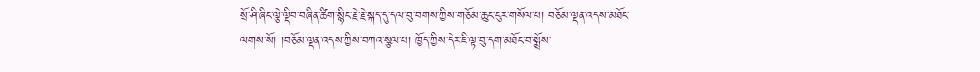སྲོ་ཤི་ཞིང་ལྕེ་ལྡིབ་བཞིན་ཚིག་སྙིང་རྗེ་རྗེ་སྐད་དུ་དལ་བུ་བགས་ཀྱིས་གཅོམ་ཆུང་ངུར་གསོལ་པ། བཅོམ་ལྡན་འདས་མཐོང་ལགས་སོ། །བཅོམ་ལྡན་འདས་ཀྱིས་བཀའ་སྩལ་པ། ཁྱོད་ཀྱིས་དེར་ཇི་ལྟ་བུ་དག་མཐོང་བ་སྨྲོས་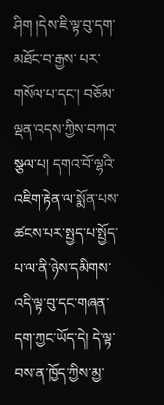ཤིག །དེས་ཇི་ལྟ་བུ་དག་མཐོང་བ་རྒྱས་ པར་གསོལ་པ་དང་། བཅོམ་ལྡན་འདས་ཀྱིས་བཀའ་སྩལ་པ། དགའ་བོ་ལྷའི་འཇིག་རྟེན་ལ་སྨོན་པས་ཚངས་པར་སྤྱད་པ་སྤྱོད་པ་ལ་ནི་ཉེས་དམིགས་འདི་ལྟ་བུ་དང་གཞན་དག་ཀྱང་ཡོད་དེ། དེ་ལྟ་བས་ན་ཁྱོད་ཀྱིས་མྱ་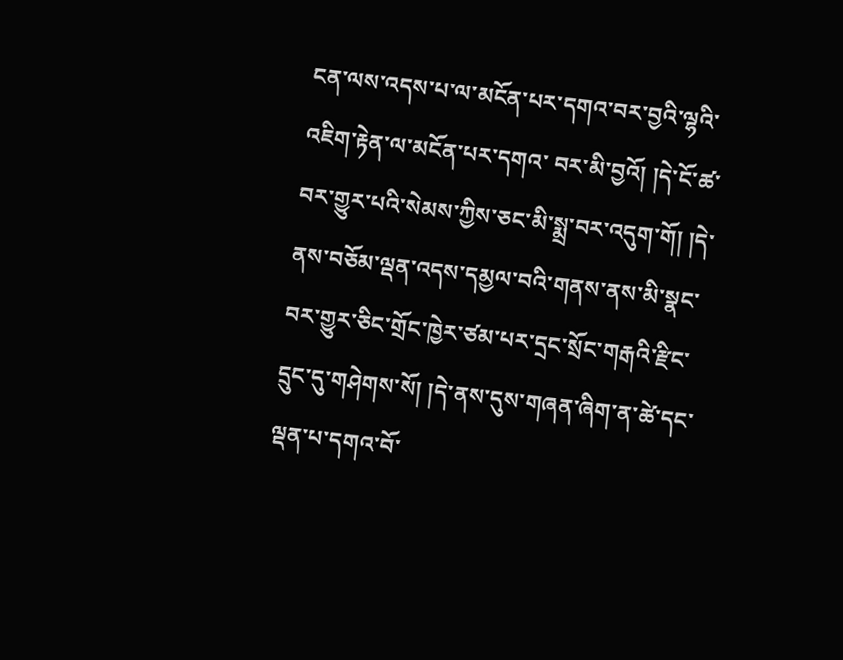ངན་ལས་འདས་པ་ལ་མངོན་པར་དགའ་བར་བྱའི་ལྷའི་འཇིག་རྟེན་ལ་མངོན་པར་དགའ་ བར་མི་བྱའོ། །དེ་ངོ་ཚ་བར་གྱུར་པའི་སེམས་ཀྱིས་ཅང་མི་སྨྲ་བར་འདུག་གོ། །དེ་ནས་བཅོམ་ལྡན་འདས་དམྱལ་བའི་གནས་ནས་མི་སྣང་བར་གྱུར་ཅིང་གྲོང་ཁྱེར་ཙམ་པར་དྲང་སྲོང་གརྒའི་རྫིང་དྲུང་དུ་གཤེགས་སོ། །དེ་ནས་དུས་གཞན་ཞིག་ན་ཚེ་དང་ལྡན་པ་དགའ་བོ་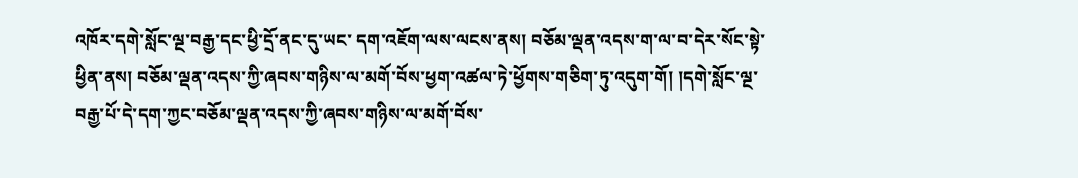འཁོར་དགེ་སློང་ལྔ་བརྒྱ་དང་ཕྱི་དྲོ་ནང་དུ་ཡང་ དག་འཇོག་ལས་ལངས་ནས། བཅོམ་ལྡན་འདས་ག་ལ་བ་དེར་སོང་སྟེ་ཕྱིན་ནས། བཅོམ་ལྡན་འདས་ཀྱི་ཞབས་གཉིས་ལ་མགོ་བོས་ཕྱག་འཚལ་ཏེ་ཕྱོགས་གཅིག་ཏུ་འདུག་གོ། །དགེ་སློང་ལྔ་བརྒྱ་པོ་དེ་དག་ཀྱང་བཅོམ་ལྡན་འདས་ཀྱི་ཞབས་གཉིས་ལ་མགོ་བོས་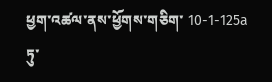ཕྱག་འཚལ་ནས་ཕྱོགས་གཅིག་ 10-1-125a ཏུ་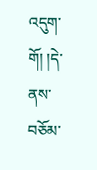འདུག་གོ། །དེ་ནས་བཅོམ་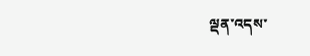ལྡན་འདས་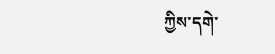ཀྱིས་དགེ་